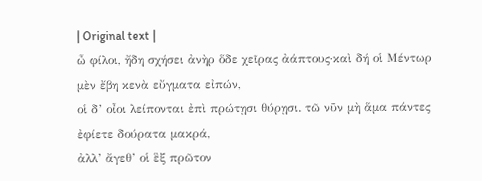| Original text |
ὦ φίλοι, ἤδη σχήσει ἀνὴρ ὅδε χεῖρας ἀάπτους·καὶ δή οἱ Μέντωρ μὲν ἔβη κενὰ εὔγματα εἰπών,
οἱ δ’ οἶοι λείπονται ἐπὶ πρώτῃσι θύρῃσι. τῶ νῦν μὴ ἅμα πάντες ἐφίετε δούρατα μακρά,
ἀλλ’ ἄγεθ’ οἱ ἓξ πρῶτον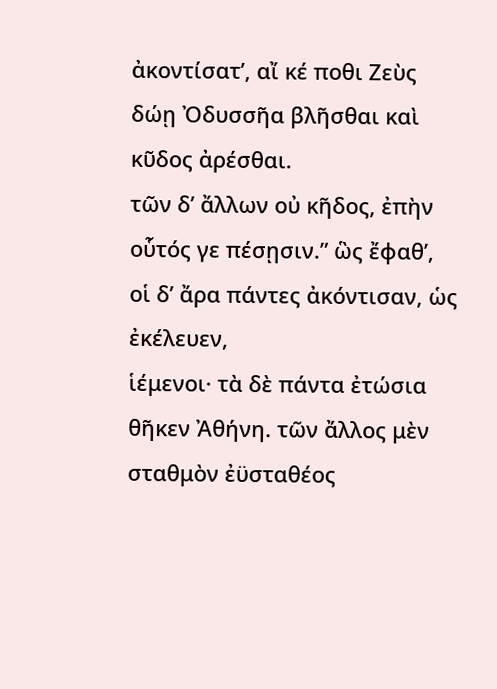ἀκοντίσατ’, αἴ κέ ποθι Ζεὺς δώῃ Ὀδυσσῆα βλῆσθαι καὶ κῦδος ἀρέσθαι.
τῶν δ’ ἄλλων οὐ κῆδος, ἐπὴν οὗτός γε πέσῃσιν.” ὣς ἔφαθ’, οἱ δ’ ἄρα πάντες ἀκόντισαν, ὡς ἐκέλευεν,
ἱέμενοι· τὰ δὲ πάντα ἐτώσια θῆκεν Ἀθήνη. τῶν ἄλλος μὲν σταθμὸν ἐϋσταθέος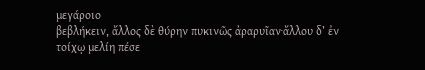μεγάροιο
βεβλήκειν, ἄλλος δὲ θύρην πυκινῶς ἀραρυῖαν·ἄλλου δ’ ἐν τοίχῳ μελίη πέσε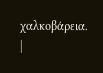χαλκοβάρεια.
|